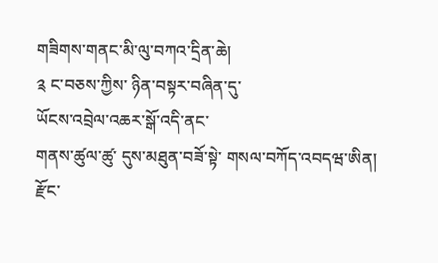གཟིགས་གནང་མི་ལུ་བཀའ་དྲིན་ཆེ།
༉ ང་བཅས་ཀྱིས་ ཉིན་བསྟར་བཞིན་དུ་
ཡོངས་འབྲེལ་འཆར་སྒོ་འདི་ནང་
གནས་ཚུལ་ཚུ་ དུས་མཐུན་བཟོ་སྟེ་ གསལ་བཀོད་འབདཝ་ཨིན།
རྫོང་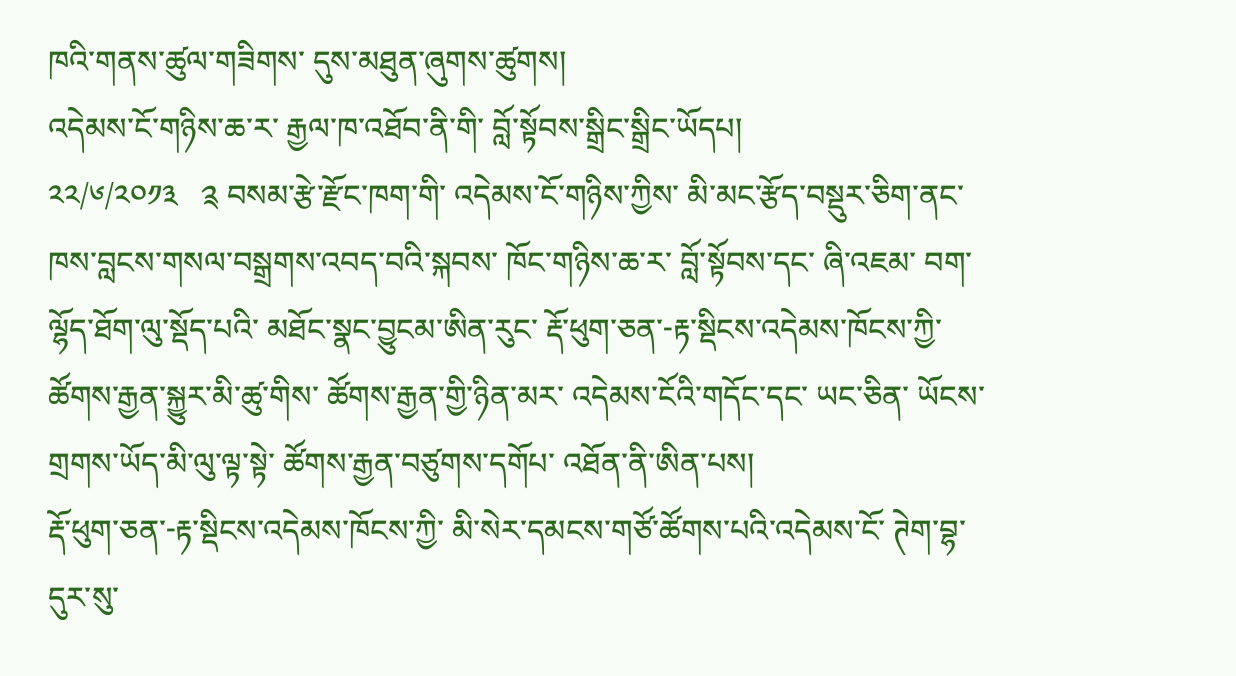ཁའི་གནས་ཚུལ་གཟིགས་ དུས་མཐུན་ཞུགས་ཚུགས།
འདེམས་ངོ་གཉིས་ཆ་ར་ རྒྱལ་ཁ་འཐོབ་ནི་གི་ བློ་སྟོབས་སྒྲིང་སྒྲིང་ཡོདཔ།
༢༢/༦/༢༠༡༣   ༉ བསམ་རྩེ་རྫོང་ཁག་གི་ འདེམས་ངོ་གཉིས་ཀྱིས་ མི་མང་རྩོད་བསྡུར་ཅིག་ནང་ ཁས་བླངས་གསལ་བསྒྲགས་འབད་བའི་སྐབས་ ཁོང་གཉིས་ཆ་ར་ བློ་སྟོབས་དང་ ཞི་འཇམ་ བག་ལྷོད་ཐོག་ལུ་སྡོད་པའི་ མཐོང་སྣང་བྱུངམ་ཨིན་རུང་ རྡོ་ཕུག་ཅན་-རྟ་སྡིངས་འདེམས་ཁོངས་ཀྱི་ ཚོགས་རྒྱན་སྐྱུར་མི་ཚུ་གིས་ ཚོགས་རྒྱན་གྱི་ཉིན་མར་ འདེམས་ངོའི་གདོང་དང་ ཡང་ཅིན་ ཡོངས་གྲགས་ཡོད་མི་ལུ་ལྟ་སྟེ་ ཚོགས་རྒྱན་བཙུགས་དགོཔ་ འཐོན་ནི་ཨིན་པས།
རྡོ་ཕུག་ཅན་-རྟ་སྡིངས་འདེམས་ཁོངས་ཀྱི་ མི་སེར་དམངས་གཙོ་ཚོགས་པའི་འདེམས་ངོ་ ཊེག་བྷ་དུར་སུ་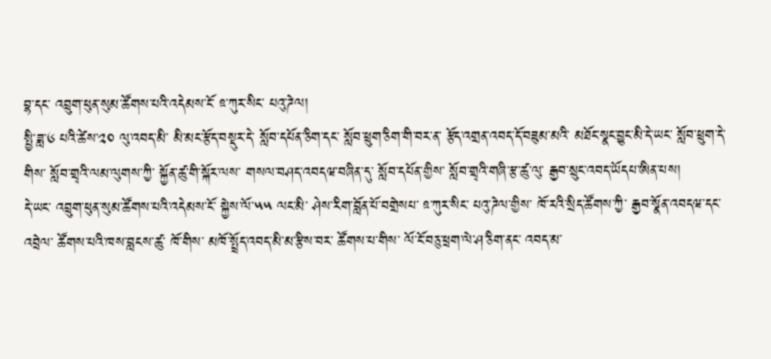བྷ་དང་ འབྲུག་ཕུན་སུམ་ཚོགས་པའི་འདེམས་ངོ་ ཋ་ཀུར་སིང་ པའུ་ཌེལ།
སྤྱི་ཟླ་༦ པའི་ཚེས་༢༠ ལུ་འབད་མི་ མི་མང་རྩོད་བསྡུར་དེ་ སློབ་དཔོན་ཅིག་དང་ སློབ་ཕྲུག་ཅིག་གི་བར་ན་ རྩོད་འགྲན་འབད་དོ་བཟུམ་མའི་ མཐོང་སྣང་བྱུང་མི་དེ་ཡང་ སློབ་ཕྲུག་དེ་གིས་ སློབ་གྲྭའི་ལམ་ལུགས་ཀྱི་ སྐྱོན་ཚུ་གི་སྐོར་ལས་ གསལ་བཤད་འབདཝ་བཞིན་དུ་ སློབ་དཔོན་གྱིས་ སློབ་གྲྭའི་གཞི་རྩ་ཚུ་ལུ་ རྒྱབ་སྲུང་འབད་ཡོདཔ་ཨིན་པས།
དེ་ཡང་ འབྲུག་ཕུན་སུམ་ཚོགས་པའི་འདེམས་ངོ་ སྐྱེས་ལོ་༥༥ ལང་མི་ ཤེས་རིག་བློན་པོ་བགྲེསཔ་ ཋ་ཀུར་སིང་ པའུ་ཌེལ་གྱིས་ ཁོ་རའི་སྲིད་ཚོགས་ཀྱི་ རྒྱབ་སྣོན་འབདཝ་དང་འབྲེལ་ ཚོགས་པའི་ཁས་བླངས་ཚུ་ ཁོ་གིས་ མཁོ་སྤྲོད་འབད་མི་མ་རྩིས་བར་ ཚོགས་པ་གིས་ ལོ་ངོ་བཅུ་ཕྲག་ལེ་ཤ་ཅིག་ནང་ འབད་མ་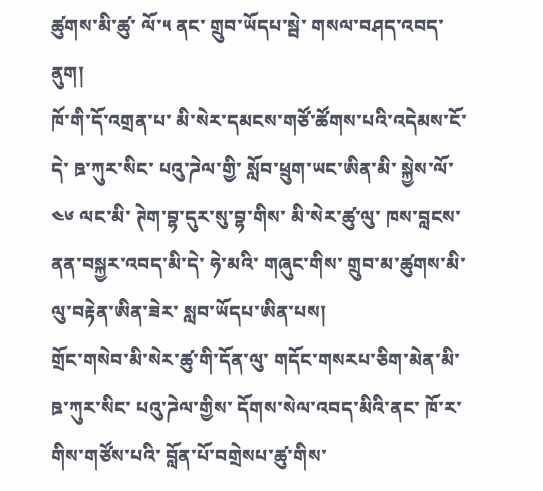ཚུགས་མི་ཚུ་ ལོ་༥ ནང་ གྲུབ་ཡོདཔ་སྦེ་ གསལ་བཤད་འབད་ནུག།
ཁོ་གི་དོ་འགྲན་པ་ མི་སེར་དམངས་གཙོ་ཚོགས་པའི་འདེམས་ངོ་དེ་ ཋ་ཀུར་སིང་ པའུ་ཌེལ་གྱི་ སློབ་ཕྲུག་ཡང་ཨིན་མི་ སྐྱེས་ལོ་༤༦ ལང་མི་ ཊེག་བྷ་དུར་སུ་བྷ་གིས་ མི་སེར་ཚུ་ལུ་ ཁས་བླངས་ནན་བསྐྱར་འབད་མི་དེ་ ཧེ་མའི་ གཞུང་གིས་ གྲུབ་མ་ཚུགས་མི་ལུ་བརྟེན་ཨིན་ཟེར་ སླབ་ཡོདཔ་ཨིན་པས།
གྲོང་གསེབ་མི་སེར་ཚུ་གི་དོན་ལུ་ གདོང་གསརཔ་ཅིག་མེན་མི་ ཋ་ཀུར་སིང་ པའུ་ཌེལ་གྱིས་ དོགས་སེལ་འབད་མིའི་ནང་ ཁོ་ར་གིས་གཙོས་པའི་ བློན་པོ་བགྲེསཔ་ཚུ་གིས་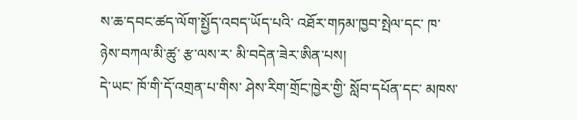ས་ཆ་དབང་ཚད་ལོག་སྤྱོད་འབད་ཡོད་པའི་ འཐོར་གཏམ་ཁྱབ་སྤེལ་དང་ ཁ་ཉེས་བཀལ་མི་ཚུ་ རྩ་ལས་ར་ མི་བདེན་ཟེར་ཨིན་པས།
དེ་ཡང་ ཁོ་གི་དོ་འགྲན་པ་གིས་ ཤེས་རིག་གྲོང་ཁྱེར་གྱི་ སློབ་དཔོན་དང་ མཁས་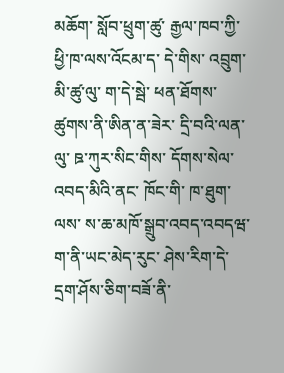མཆོག་ སློབ་ཕྲུག་ཚུ་ རྒྱལ་ཁབ་ཀྱི་ ཕྱི་ཁ་ལས་འོངམ་ད་ དེ་གིས་ འབྲུག་མི་ཚུ་ལུ་ ག་དེ་སྦེ་ ཕན་ཐོགས་ཚུགས་ནི་ཨིན་ན་ཟེར་ དྲི་བའི་ལན་ལུ་ ཋ་ཀུར་སིང་གིས་ དོགས་སེལ་འབད་མིའི་ནང་ ཁོང་གི་ ཁ་ཐུག་ལས་ ས་ཆ་མཁོ་སྒྲུབ་འབད་འབདཝ་ག་ནི་ཡང་མེད་རུང་ ཤེས་རིག་དེ་ དྲག་ཤོས་ཅིག་བཟོ་ནི་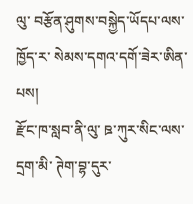ལུ་ བརྩོན་ཤུགས་བསྐྱེད་ཡོདཔ་ལས་ ཁྱོད་ར་ སེམས་དགའ་དགོ་ཟེར་ཨིན་པས།
རྫོང་ཁ་སླབ་ནི་ལུ་ ཋ་ཀུར་སིང་ལས་དྲག་མི་ ཊེག་བྷ་དུར་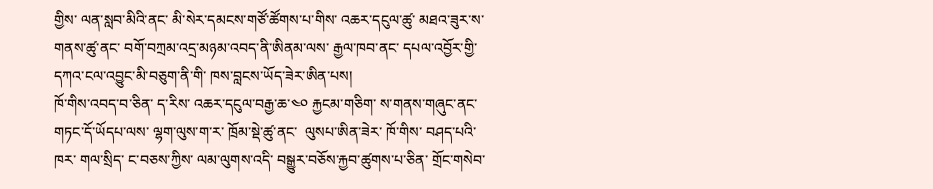གྱིས་ ལན་སླབ་མིའི་ནང་ མི་སེར་དམངས་གཙོ་ཚོགས་པ་གིས་ འཆར་དངུལ་ཚུ་ མཐའ་ཟུར་ས་གནས་ཚུ་ནང་ བགོ་བཀྲམ་འདྲ་མཉམ་འབད་ནི་ཨིནམ་ལས་ རྒྱལ་ཁབ་ནང་ དཔལ་འབྱོར་གྱི་ དཀའ་ངལ་འབྱུང་མི་བཅུག་ནི་གི་ ཁས་བླངས་ཡོད་ཟེར་ཨིན་པས།
ཁོ་གིས་འབད་བ་ཅིན་ ད་རིས་ འཆར་དངུལ་བརྒྱ་ཆ་༤༠ རྐྱངམ་གཅིག་ ས་གནས་གཞུང་ནང་ གཏང་དོ་ཡོདཔ་ལས་ ལྷག་ལུས་ག་ར་ ཁྲོམ་སྡེ་ཚུ་ནང་  ལུསཔ་ཨིན་ཟེར་ ཁོ་གིས་ བཤད་པའི་ཁར་ གལ་སྲིད་ ང་བཅས་ཀྱིས་ ལམ་ལུགས་འདི་ བསྒྱུར་བཅོས་རྐྱབ་ཚུགས་པ་ཅིན་ གྲོང་གསེབ་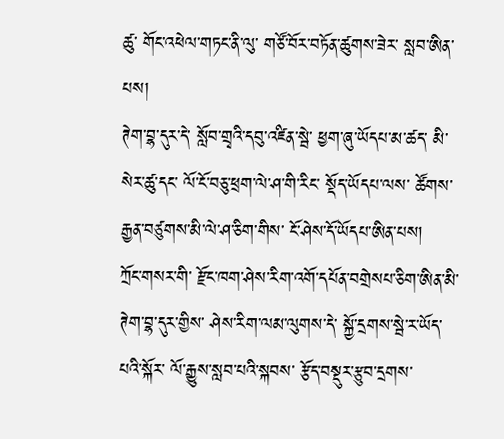ཚུ་ གོང་འཕེལ་གཏང་ནི་ལུ་ གཙོ་བོར་བཏོན་ཚུགས་ཟེར་ སླབ་ཨིན་པས།
ཊེག་བྷ་དུར་དེ་ སློབ་གྲྭའི་དབུ་འཛིན་སྦེ་ ཕྱག་ཞུ་ཡོདཔ་མ་ཚད་ མི་སེར་ཚུ་དང་ ལོ་ངོ་བཅུ་ཕྲག་ལེ་ཤ་གི་རིང་ སྡོད་ཡོདཔ་ལས་ ཚོགས་རྒྱན་བཙུགས་མི་ལེ་ཤ་ཅིག་གིས་ ངོ་ཤེས་དོ་ཡོདཔ་ཨིན་པས།
ཀྲོང་གསར་གི་ རྫོང་ཁག་ཤེས་རིག་འགོ་དཔོན་བགྲེསཔ་ཅིག་ཨིན་མི་ ཊེག་བྷ་དུར་གྱིས་ ཤེས་རིག་ལམ་ལུགས་དེ་ སྐྱོ་དྲགས་སྦེ་ར་ཡོད་པའི་སྐོར་ ལོ་རྒྱུས་སླབ་པའི་སྐབས་ རྩོད་བསྡུར་རྩུབ་དྲགས་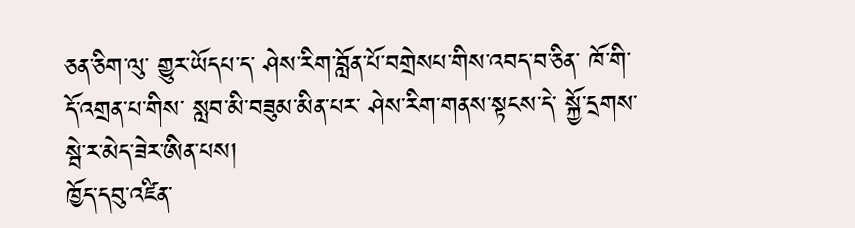ཅན་ཅིག་ལུ་ གྱུར་ཡོདཔ་ད་ ཤེས་རིག་བློན་པོ་བགྲེསཔ་གིས་འབད་བ་ཅིན་ ཁོ་གི་ དོ་འགྲན་པ་གིས་ སླབ་མི་བཟུམ་མིན་པར་ ཤེས་རིག་གནས་སྟངས་དེ་ སྐྱོ་དྲགས་སྦེ་ར་མེད་ཟེར་ཨིན་པས།
ཁྱོད་དབུ་འཛིན་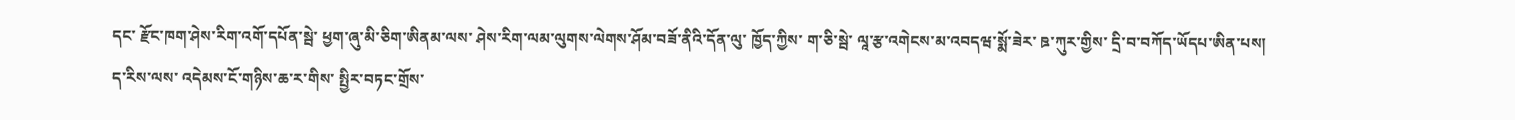དང་ རྫོང་ཁག་ཤེས་རིག་འགོ་དཔོན་སྦེ་ ཕྱག་ཞུ་མི་ཅིག་ཨིནམ་ལས་ ཤེས་རིག་ལམ་ལུགས་ལེགས་ཤོམ་བཟོ་ནིའི་དོན་ལུ་ ཁྱོད་ཀྱིས་ ག་ཅི་སྦེ་ ལཱ་རྩ་འགེངས་མ་འབདཝ་སྨོ་ཟེར་ ཋ་ཀུར་གྱིས་ དྲི་བ་བཀོད་ཡོདཔ་ཨིན་པས།
ད་རིས་ལས་ འདེམས་ངོ་གཉིས་ཆ་ར་གིས་ སྤྱིར་བཏང་གྲོས་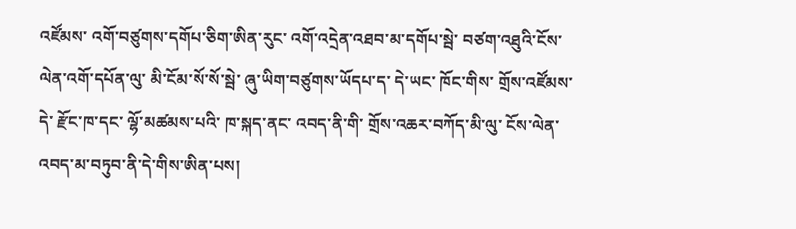འཛོམས་ འགོ་བཙུགས་དགོཔ་ཅིག་ཨིན་རུང་ འགོ་འདྲེན་འཐབ་མ་དགོཔ་སྦེ་ བཙག་འཐུའི་ངོས་ལེན་འགོ་དཔོན་ལུ་ མི་ངོམ་སོ་སོ་སྦེ་ ཞུ་ཡིག་བཙུགས་ཡོདཔ་ད་ དེ་ཡང་ ཁོང་གིས་ གྲོས་འཛོམས་དེ་ རྫོང་ཁ་དང་ ལྷོ་མཚམས་པའི་ ཁ་སྐད་ནང་ འབད་ནི་གི་ གྲོས་འཆར་བཀོད་མི་ལུ་ ངོས་ལེན་འབད་མ་བཏུབ་ནི་དེ་གིས་ཨིན་པས།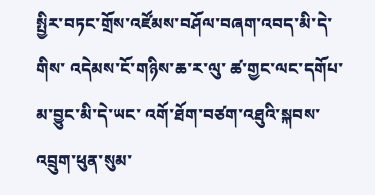སྤྱིར་བཏང་གྲོས་འཛོམས་བཤོལ་བཞག་འབད་མི་དེ་གིས་ འདེམས་ངོ་གཉིས་ཆ་ར་ལུ་ ཚ་གྱང་ལང་དགོཔ་ མ་བྱུང་མི་དེ་ཡང་ འགོ་ཐོག་བཙག་འཐུའི་སྐབས་ འབྲུག་ཕུན་སུམ་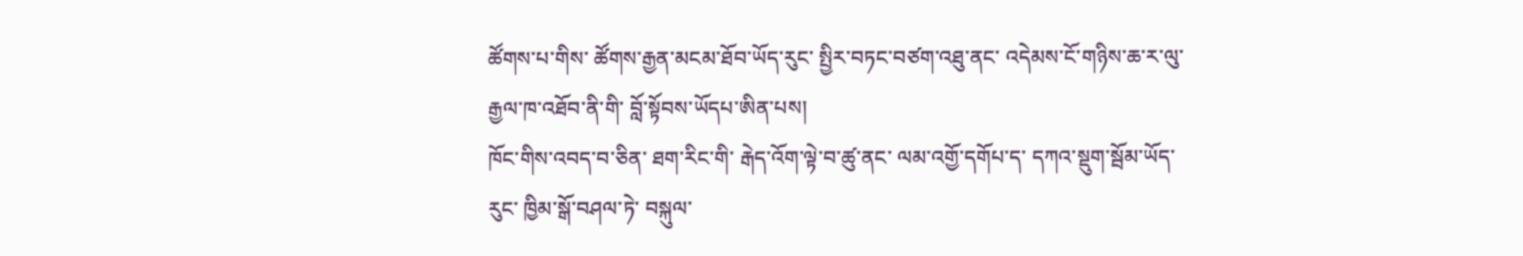ཚོགས་པ་གིས་ ཚོགས་རྒྱན་མངམ་ཐོབ་ཡོད་རུང་ སྤྱིར་བཏང་བཙག་འཐུ་ནང་ འདེམས་ངོ་གཉིས་ཆ་ར་ལུ་ རྒྱལ་ཁ་འཐོབ་ནི་གི་ བློ་སྟོབས་ཡོདཔ་ཨིན་པས།
ཁོང་གིས་འབད་བ་ཅིན་ ཐག་རིང་གི་ རྒེད་འོག་ལྟེ་བ་ཚུ་ནང་ ལམ་འགྱོ་དགོཔ་ད་ དཀའ་སྡུག་སྦོམ་ཡོད་རུང་ ཁྱིམ་སྒོ་བཤལ་ཏེ་ བསྐུལ་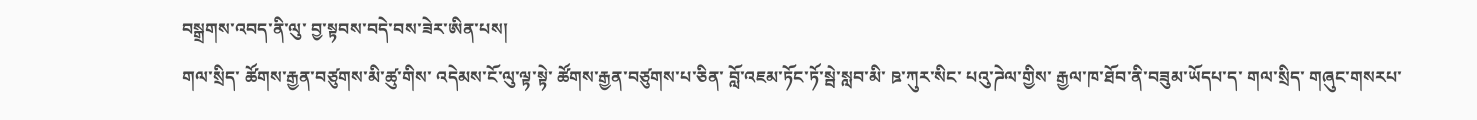བསྒྲགས་འབད་ནི་ལུ་ བྱ་སྟབས་བདེ་བས་ཟེར་ཨིན་པས།
གལ་སྲིད་ ཚོགས་རྒྱན་བཙུགས་མི་ཚུ་གིས་ འདེམས་ངོ་ལུ་ལྟ་སྟེ་ ཚོགས་རྒྱན་བཙུགས་པ་ཅིན་ བློ་འཇམ་ཏོང་ཏོ་སྦེ་སླབ་མི་ ཋ་ཀུར་སིང་ པའུ་ཌེལ་གྱིས་ རྒྱལ་ཁ་ཐོབ་ནི་བཟུམ་ཡོདཔ་ད་ གལ་སྲིད་ གཞུང་གསརཔ་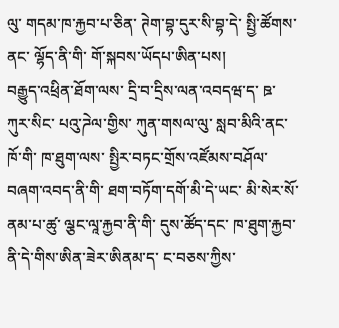ལུ་ གདམ་ཁ་རྐྱབ་པ་ཅིན་ ཊེག་བྷ་དུར་སི་བྷ་དེ་ སྤྱི་ཚོགས་ནང་ ལྷོད་ནི་གི་ གོ་སྐབས་ཡོདཔ་ཨིན་པས།
བརྒྱུད་འཕྲིན་ཐོག་ལས་ དྲི་བ་དྲིས་ལན་འབདཝ་ད་ ཋ་ཀུར་སིང་ པའུ་ཌེལ་གྱིས་ ཀུན་གསལ་ལུ་ སླབ་མིའི་ནང་ ཁོ་གི་ ཁ་ཐུག་ལས་ སྤྱིར་བཏང་གྲོས་འཛོམས་བཤོལ་བཞག་འབད་ནི་གི་ ཐག་བཏོག་དགོ་མི་དེ་ཡང་ མི་སེར་སོ་ནམ་པ་ཚུ་ ལྕང་ལཱ་རྐྱབ་ནི་གི་ དུས་ཚོད་དང་ ཁ་ཐུག་རྐྱབ་ནི་དེ་གིས་ཨིན་ཟེར་ཨིནམ་ད་ ང་བཅས་ཀྱིས་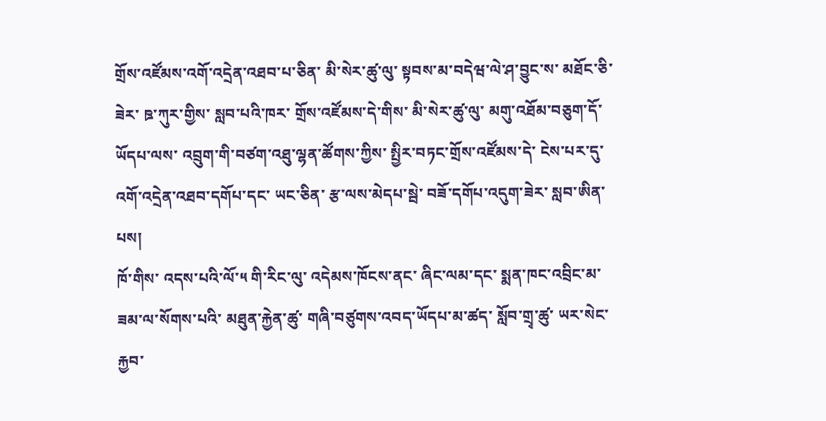གྲོས་འཛོམས་འགོ་འདྲེན་འཐབ་པ་ཅིན་ མི་སེར་ཚུ་ལུ་ སྟབས་མ་བདེཝ་ལེ་ཤ་བྱུང་ས་ མཐོང་ཅི་ཟེར་ ཋ་ཀུར་གྱིས་ སླབ་པའི་ཁར་ གྲོས་འཛོམས་དེ་གིས་ མི་སེར་ཚུ་ལུ་ མགུ་འཐོམ་བཅུག་དོ་ཡོདཔ་ལས་ འབྲུག་གི་བཙག་འཐུ་ལྷན་ཚོགས་ཀྱིས་ སྤྱིར་བཏང་གྲོས་འཛོམས་དེ་ ངེས་པར་དུ་ འགོ་འདྲེན་འཐབ་དགོཔ་དང་ ཡང་ཅིན་ རྩ་ལས་མེདཔ་སྦེ་ བཟོ་དགོཔ་འདུག་ཟེར་ སླབ་ཨིན་པས།
ཁོ་གིས་ འདས་པའི་ལོ་༥ གི་རིང་ལུ་ འདེམས་ཁོངས་ནང་ ཞིང་ལམ་དང་ སྨན་ཁང་འབྲིང་མ་ ཟམ་ལ་སོགས་པའི་ མཐུན་རྐྱེན་ཚུ་ གཞི་བཙུགས་འབད་ཡོདཔ་མ་ཚད་ སློབ་གྲྭ་ཚུ་ ཡར་སེང་རྐྱབ་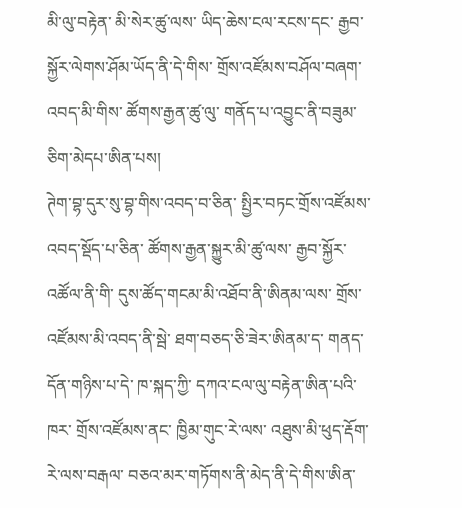མི་ལུ་བརྟེན་ མི་སེར་ཚུ་ལས་ ཡིད་ཆེས་ངལ་རངས་དང་ རྒྱབ་སྐྱོར་ལེགས་ཤོམ་ཡོད་ནི་དེ་གིས་ གྲོས་འཛོམས་བཤོལ་བཞག་འབད་མི་གིས་ ཚོགས་རྒྱན་ཚུ་ལུ་ གནོད་པ་འབྱུང་ནི་བཟུམ་ཅིག་མེདཔ་ཨིན་པས།
ཊེག་བྷ་དུར་སུ་བྷ་གིས་འབད་བ་ཅིན་ སྤྱིར་བཏང་གྲོས་འཛོམས་འབད་སྡོད་པ་ཅིན་ ཚོགས་རྒྱན་སྐྱུར་མི་ཚུ་ལས་ རྒྱབ་སྐྱོར་འཚོལ་ནི་གི་ དུས་ཚོད་གངམ་མི་འཐོབ་ནི་ཨིནམ་ལས་ གྲོས་འཛོམས་མི་འབད་ནི་སྦེ་ ཐག་བཅད་ཅི་ཟེར་ཨིནམ་ད་ གནད་དོན་གཉིས་པ་དེ་ ཁ་སྐད་ཀྱི་ དཀའ་ངལ་ལུ་བརྟེན་ཨིན་པའི་ཁར་ གྲོས་འཛོམས་ནང་ ཁྱིམ་གུང་རེ་ལས་ འཐུས་མི་ཕུད་རྡོག་རེ་ལས་བརྒལ་ བཅའ་མར་གཏོགས་ནི་མེད་ནི་དེ་གིས་ཨིན་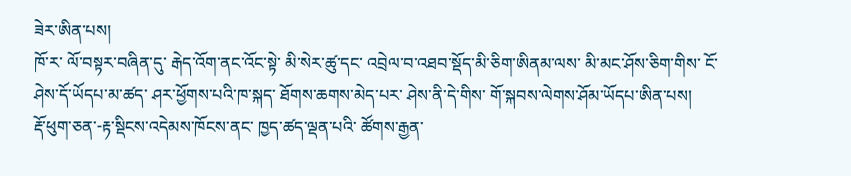ཟེར་ཨིན་པས།
ཁོ་ར་ ལོ་བསྟར་བཞིན་དུ་ རྒེད་འོག་ནང་འོང་སྟེ་ མི་སེར་ཚུ་དང་ འབྲེལ་བ་འཐབ་སྡོད་མི་ཅིག་ཨིནམ་ལས་ མི་མང་ཤོས་ཅིག་གིས་ ངོ་ཤེས་དོ་ཡོདཔ་མ་ཚད་ ཤར་ཕྱོགས་པའི་ཁ་སྐད་ ཐོགས་ཆགས་མེད་པར་ ཤེས་ནི་དེ་གིས་ གོ་སྐབས་ལེགས་ཤོམ་ཡོདཔ་ཨིན་པས།
རྡོ་ཕུག་ཅན་-རྟ་སྡིངས་འདེམས་ཁོངས་ནང་ ཁྱད་ཚད་ལྡན་པའི་ ཚོགས་རྒྱན་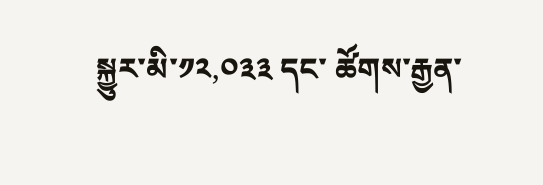སྐྱུར་མི་༡༢,༠༣༣ དང་ ཚོགས་རྒྱན་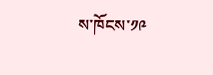ས་ཁོངས་༡༩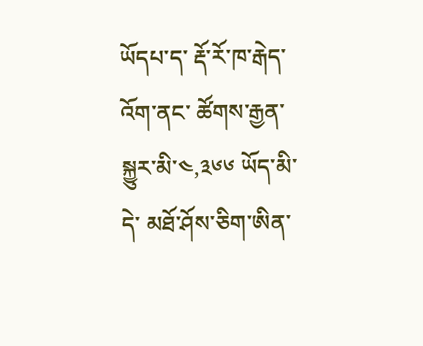ཡོདཔ་ད་ རྡོ་རོ་ཁ་རྒེད་འོག་ནང་ ཚོགས་རྒྱན་སྐྱུར་མི་༤,༣༦༦ ཡོད་མི་དེ་ མཐོ་ཤོས་ཅིག་ཨིན་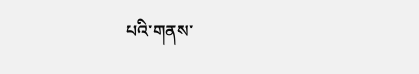པའི་གནས་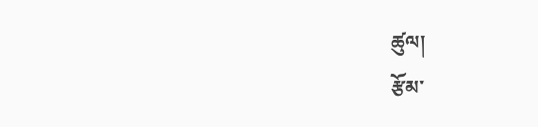ཚུལ།
རྩོམ་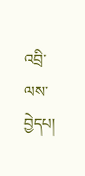འབྲི་ལས་བྱེདཔ།